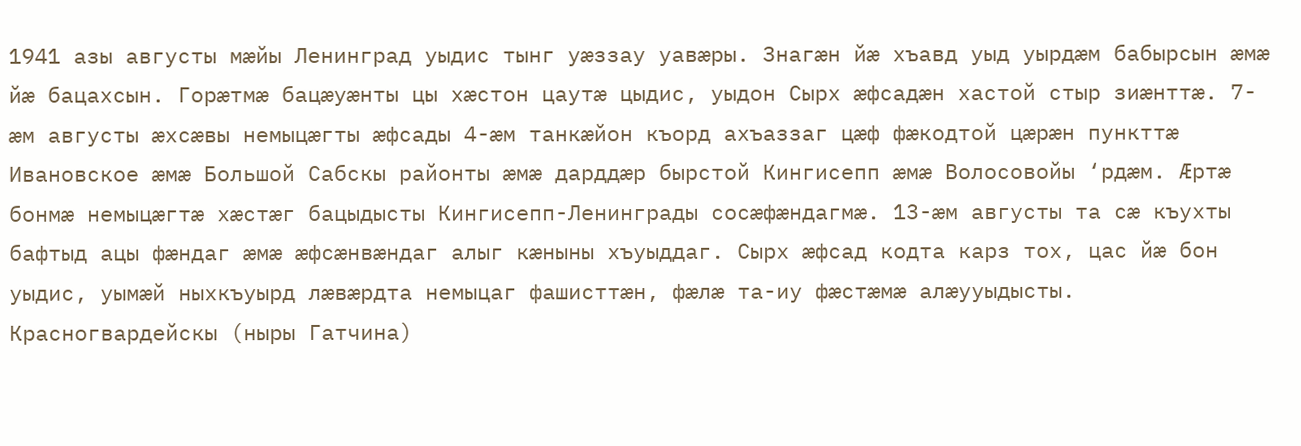1941 азы августы мæйы Ленинград уыдис тынг уæззау уавæры. Знагæн йæ хъавд уыд уырдæм бабырсын æмæ йæ бацахсын. Горæтмæ бацæуæнты цы хæстон цаутæ цыдис, уыдон Сырх æфсадæн хастой стыр зиæнттæ. 7-æм августы æхсæвы немыцæгты æфсады 4-æм танкæйон къорд ахъаззаг цæф фæкодтой цæрæн пункттæ Ивановское æмæ Большой Сабскы районты æмæ дарддæр бырстой Кингисепп æмæ Волосовойы ‘рдæм. Æртæ бонмæ немыцæгтæ хæстæг бацыдысты Кингисепп-Ленинграды сосæфæндагмæ. 13-æм августы та сæ къухты бафтыд ацы фæндаг æмæ æфсæнвæндаг алыг кæныны хъуыддаг. Сырх æфсад кодта карз тох, цас йæ бон уыдис, уымæй ныхкъуырд лæвæрдта немыцаг фашисттæн, фæлæ та-иу фæстæмæ алæууыдысты. Красногвардейскы (ныры Гатчина)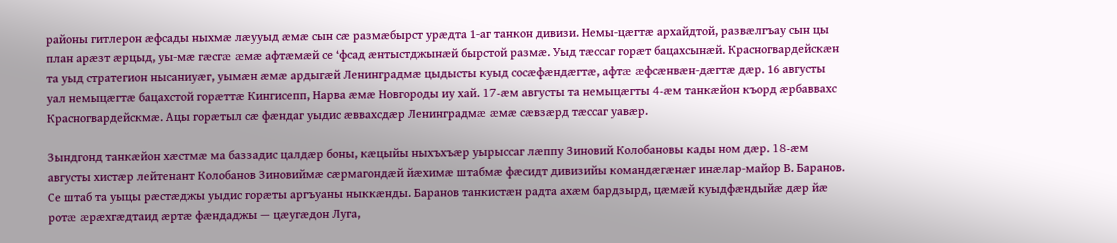районы гитлерон æфсады ныхмæ лæууыд æмæ сын сæ размæбырст урæдта 1-аг танкон дивизи. Немы-цæгтæ архайдтой, развæлгъау сын цы план арæзт æрцыд, уы-мæ гæсгæ æмæ афтæмæй се ‘фсад æнтыстджынæй бырстой размæ. Уыд тæссаг горæт бацахсынæй. Красногвардейскæн та уыд стратегион нысаниуæг, уымæн æмæ ардыгæй Ленинградмæ цыдысты куыд сосæфæндæгтæ, афтæ æфсæнвæн-дæгтæ дæр. 16 августы уал немыцæгтæ бацахстой горæттæ Кингисепп, Нарва æмæ Новгороды иу хай. 17-æм августы та немыцæгты 4-æм танкæйон къорд æрбаввахс Красногвардейскмæ. Ацы горæтыл сæ фæндаг уыдис æввахсдæр Ленинградмæ æмæ сæвзæрд тæссаг уавæр.

Зындгонд танкæйон хæстмæ ма баззадис цалдæр боны, кæцыйы ныхъхъæр уырыссаг лæппу Зиновий Колобановы кады ном дæр. 18-æм августы хистæр лейтенант Колобанов Зиновиймæ сæрмагондæй йæхимæ штабмæ фæсидт дивизийы командæгæнæг инæлар-майор В. Баранов. Се штаб та уыцы рæстæджы уыдис горæты аргъуаны ныккæнды. Баранов танкистæн радта ахæм бардзырд, цæмæй куыдфæндыйæ дæр йæ ротæ æрæхгæдтаид æртæ фæндаджы — цæугæдон Луга,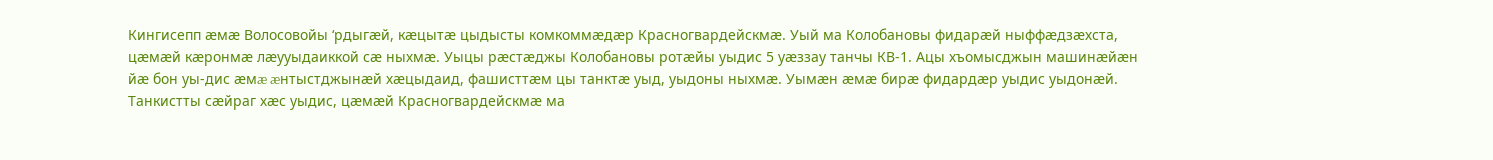Кингисепп æмæ Волосовойы ‘рдыгæй, кæцытæ цыдысты комкоммæдæр Красногвардейскмæ. Уый ма Колобановы фидарæй ныффæдзæхста, цæмæй кæронмæ лæууыдаиккой сæ ныхмæ. Уыцы рæстæджы Колобановы ротæйы уыдис 5 уæззау танчы КВ-1. Ацы хъомысджын машинæйæн йæ бон уы-дис æмæ æнтыстджынæй хæцыдаид, фашисттæм цы танктæ уыд, уыдоны ныхмæ. Уымæн æмæ бирæ фидардæр уыдис уыдонæй. Танкистты сæйраг хæс уыдис, цæмæй Красногвардейскмæ ма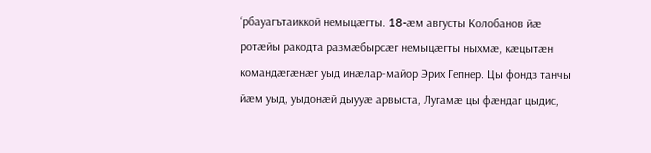‘рбауагътаиккой немыцæгты. 18-æм августы Колобанов йæ ротæйы ракодта размæбырсæг немыцæгты ныхмæ, кæцытæн командæгæнæг уыд инæлар-майор Эрих Гепнер. Цы фондз танчы йæм уыд, уыдонæй дыууæ арвыста, Лугамæ цы фæндаг цыдис,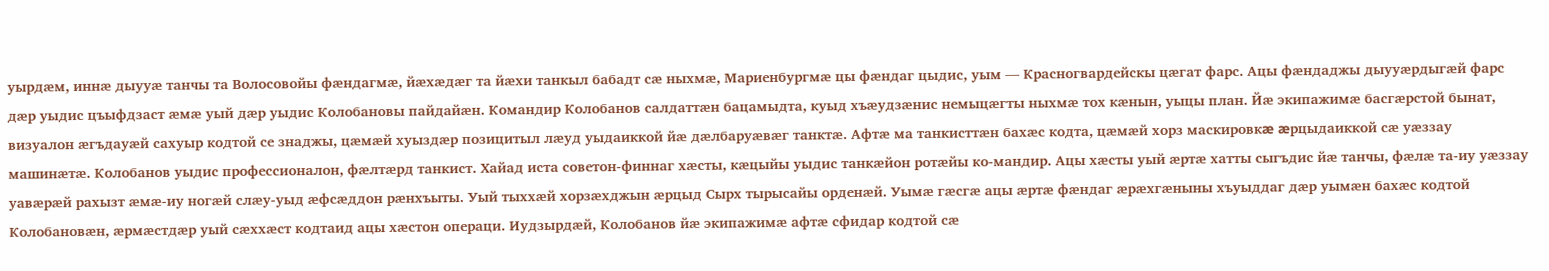уырдæм, иннæ дыууæ танчы та Волосовойы фæндагмæ, йæхæдæг та йæхи танкыл бабадт сæ ныхмæ, Мариенбургмæ цы фæндаг цыдис, уым — Красногвардейскы цæгат фарс. Ацы фæндаджы дыууæрдыгæй фарс дæр уыдис цъыфдзаст æмæ уый дæр уыдис Колобановы пайдайæн. Командир Колобанов салдаттæн бацамыдта, куыд хъæудзæнис немыцæгты ныхмæ тох кæнын, уыцы план. Йæ экипажимæ басгæрстой бынат, визуалон æгъдауæй сахуыр кодтой се знаджы, цæмæй хуыздæр позицитыл лæуд уыдаиккой йæ дæлбаруæвæг танктæ. Афтæ ма танкисттæн бахæс кодта, цæмæй хорз маскировкæ æрцыдаиккой сæ уæззау машинæтæ. Колобанов уыдис профессионалон, фæлтæрд танкист. Хайад иста советон-финнаг хæсты, кæцыйы уыдис танкæйон ротæйы ко-мандир. Ацы хæсты уый æртæ хатты сыгъдис йæ танчы, фæлæ та-иу уæззау уавæрæй рахызт æмæ-иу ногæй слæу-уыд æфсæддон рæнхъыты. Уый тыххæй хорзæхджын æрцыд Сырх тырысайы орденæй. Уымæ гæсгæ ацы æртæ фæндаг æрæхгæныны хъуыддаг дæр уымæн бахæс кодтой Колобановæн, æрмæстдæр уый сæххæст кодтаид ацы хæстон операци. Иудзырдæй, Колобанов йæ экипажимæ афтæ сфидар кодтой сæ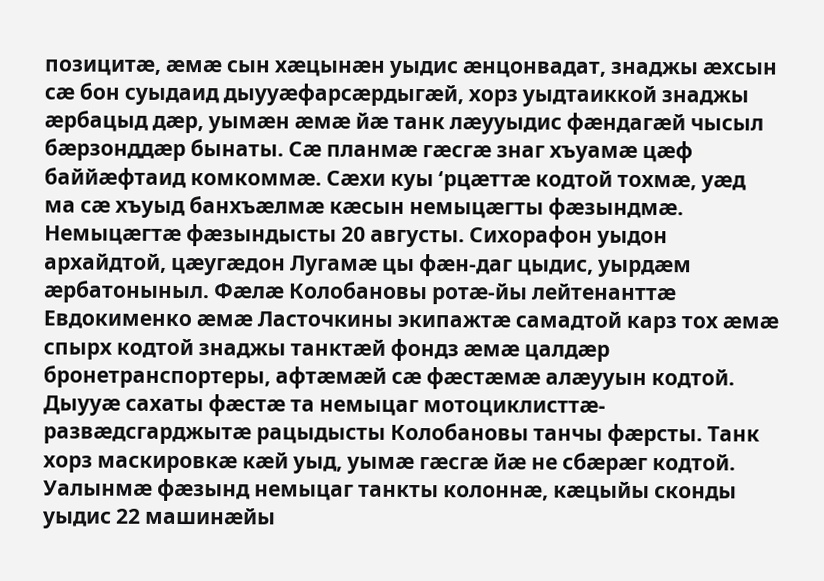позицитæ, æмæ сын хæцынæн уыдис æнцонвадат, знаджы æхсын сæ бон суыдаид дыууæфарсæрдыгæй, хорз уыдтаиккой знаджы æрбацыд дæр, уымæн æмæ йæ танк лæууыдис фæндагæй чысыл бæрзонддæр бынаты. Сæ планмæ гæсгæ знаг хъуамæ цæф баййæфтаид комкоммæ. Сæхи куы ‘рцæттæ кодтой тохмæ, уæд ма сæ хъуыд банхъæлмæ кæсын немыцæгты фæзындмæ. Немыцæгтæ фæзындысты 20 августы. Сихорафон уыдон архайдтой, цæугæдон Лугамæ цы фæн-даг цыдис, уырдæм æрбатоныныл. Фæлæ Колобановы ротæ-йы лейтенанттæ Евдокименко æмæ Ласточкины экипажтæ самадтой карз тох æмæ спырх кодтой знаджы танктæй фондз æмæ цалдæр бронетранспортеры, афтæмæй сæ фæстæмæ алæууын кодтой. Дыууæ сахаты фæстæ та немыцаг мотоциклисттæ-развæдсгарджытæ рацыдысты Колобановы танчы фæрсты. Танк хорз маскировкæ кæй уыд, уымæ гæсгæ йæ не сбæрæг кодтой. Уалынмæ фæзынд немыцаг танкты колоннæ, кæцыйы сконды уыдис 22 машинæйы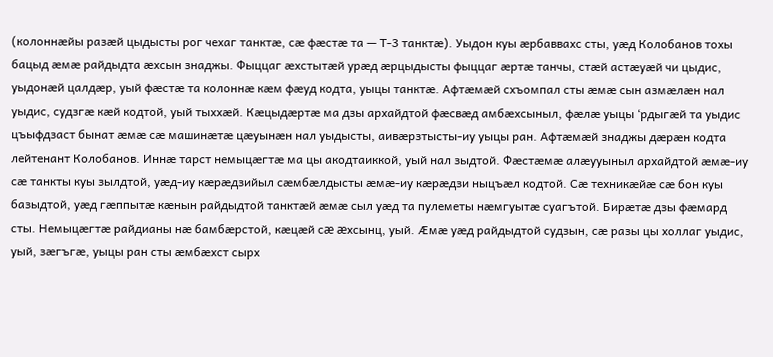(колоннæйы разæй цыдысты рог чехаг танктæ, сæ фæстæ та — Т-3 танктæ). Уыдон куы æрбаввахс сты, уæд Колобанов тохы бацыд æмæ райдыдта æхсын знаджы. Фыццаг æхстытæй урæд æрцыдысты фыццаг æртæ танчы, стæй астæуæй чи цыдис, уыдонæй цалдæр, уый фæстæ та колоннæ кæм фæуд кодта, уыцы танктæ. Афтæмæй схъомпал сты æмæ сын азмæлæн нал уыдис, судзгæ кæй кодтой, уый тыххæй. Кæцыдæртæ ма дзы архайдтой фæсвæд амбæхсыныл, фæлæ уыцы ‘рдыгæй та уыдис цъыфдзаст бынат æмæ сæ машинæтæ цæуынæн нал уыдысты, аивæрзтысты-иу уыцы ран. Афтæмæй знаджы дæрæн кодта лейтенант Колобанов. Иннæ тарст немыцæгтæ ма цы акодтаиккой, уый нал зыдтой. Фæстæмæ алæууыныл архайдтой æмæ-иу сæ танкты куы зылдтой, уæд-иу кæрæдзийыл сæмбæлдысты æмæ-иу кæрæдзи ныцъæл кодтой. Сæ техникæйæ сæ бон куы базыдтой, уæд гæппытæ кæнын райдыдтой танктæй æмæ сыл уæд та пулеметы нæмгуытæ суагътой. Бирæтæ дзы фæмард сты. Немыцæгтæ райдианы нæ бамбæрстой, кæцæй сæ æхсынц, уый. Æмæ уæд райдыдтой судзын, сæ разы цы холлаг уыдис, уый, зæгъгæ, уыцы ран сты æмбæхст сырх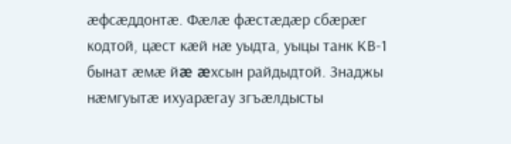æфсæддонтæ. Фæлæ фæстæдæр сбæрæг кодтой, цæст кæй нæ уыдта, уыцы танк КВ-1 бынат æмæ йæ æхсын райдыдтой. Знаджы нæмгуытæ ихуарæгау згъæлдысты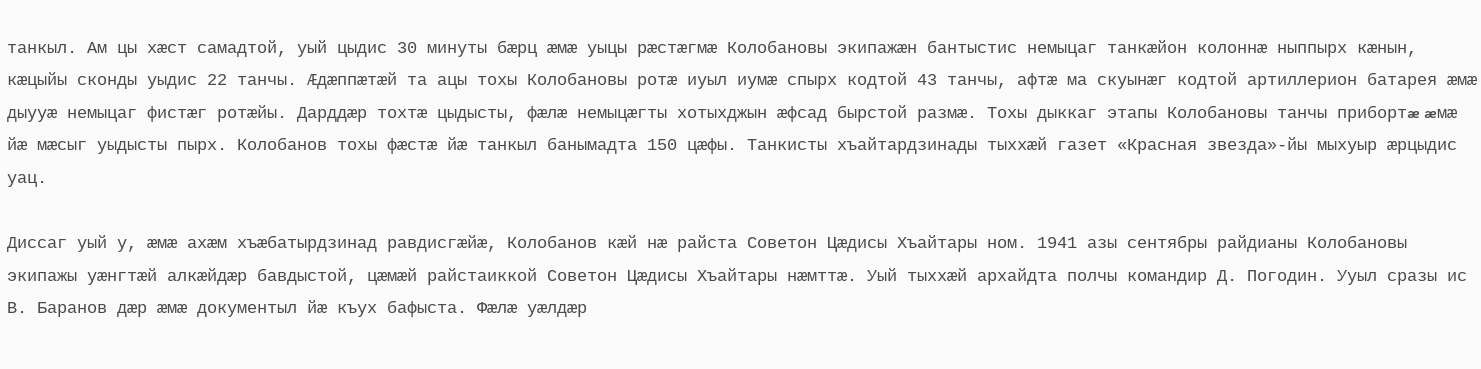танкыл. Ам цы хæст самадтой, уый цыдис 30 минуты бæрц æмæ уыцы рæстæгмæ Колобановы экипажæн бантыстис немыцаг танкæйон колоннæ ныппырх кæнын, кæцыйы сконды уыдис 22 танчы. Æдæппæтæй та ацы тохы Колобановы ротæ иуыл иумæ спырх кодтой 43 танчы, афтæ ма скуынæг кодтой артиллерион батарея æмæ дыууæ немыцаг фистæг ротæйы. Дарддæр тохтæ цыдысты, фæлæ немыцæгты хотыхджын æфсад бырстой размæ. Тохы дыккаг этапы Колобановы танчы прибортæ æмæ йæ мæсыг уыдысты пырх. Колобанов тохы фæстæ йæ танкыл банымадта 150 цæфы. Танкисты хъайтардзинады тыххæй газет «Красная звезда»-йы мыхуыр æрцыдис уац.

Диссаг уый у, æмæ ахæм хъæбатырдзинад равдисгæйæ, Колобанов кæй нæ райста Советон Цæдисы Хъайтары ном. 1941 азы сентябры райдианы Колобановы экипажы уæнгтæй алкæйдæр бавдыстой, цæмæй райстаиккой Советон Цæдисы Хъайтары нæмттæ. Уый тыххæй архайдта полчы командир Д. Погодин. Ууыл сразы ис В. Баранов дæр æмæ документыл йæ къух бафыста. Фæлæ уæлдæр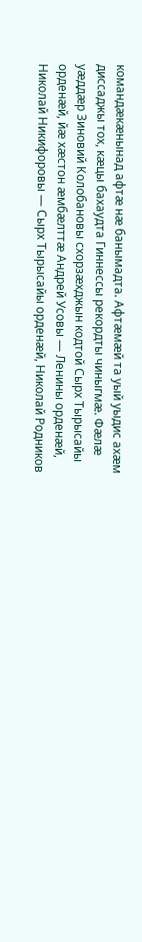командæкæнынад афтæ нæ банымадта. Афтæмæй та уый уыдис ахæм диссаджы тох, кæцы бахаудта Гиннессы рекордты чиныгмæ. Фæлæ уæддæр Зиновий Колобановы схорзæхджын кодтой Сырх Тырысайы орденæй, йæ хæстон æмбæлттæ Андрей Усовы — Ленины орденæй, Николай Никифоровы — Сырх Тырысайы орденæй, Николай Родников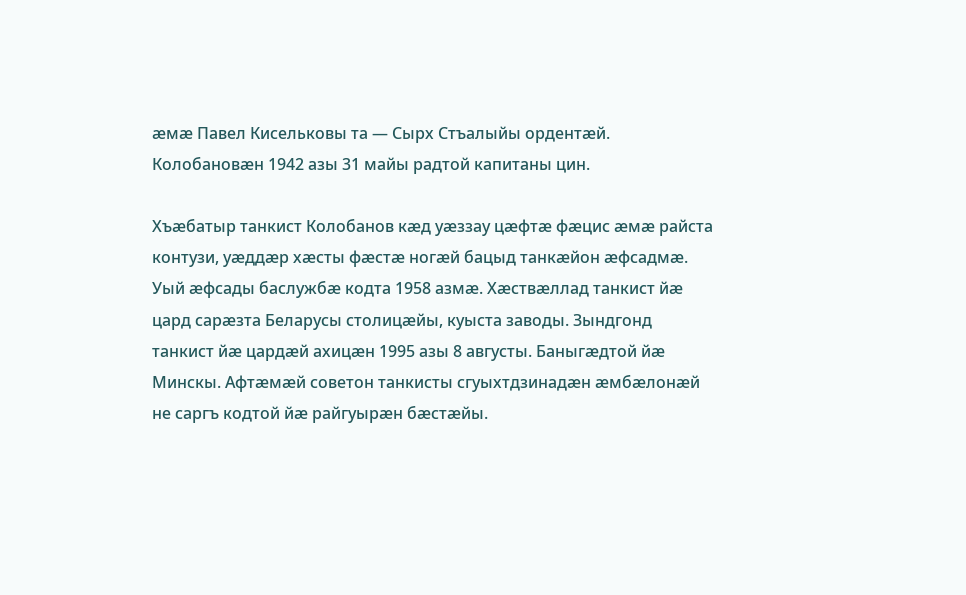æмæ Павел Кисельковы та — Сырх Стъалыйы ордентæй. Колобановæн 1942 азы 31 майы радтой капитаны цин.

Хъæбатыр танкист Колобанов кæд уæззау цæфтæ фæцис æмæ райста контузи, уæддæр хæсты фæстæ ногæй бацыд танкæйон æфсадмæ. Уый æфсады баслужбæ кодта 1958 азмæ. Хæствæллад танкист йæ цард сарæзта Беларусы столицæйы, куыста заводы. Зындгонд танкист йæ цардæй ахицæн 1995 азы 8 августы. Баныгæдтой йæ Минскы. Афтæмæй советон танкисты сгуыхтдзинадæн æмбæлонæй не саргъ кодтой йæ райгуырæн бæстæйы.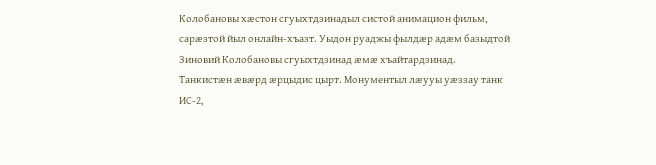Колобановы хæстон сгуыхтдзинадыл систой анимацион фильм, сарæзтой йыл онлайн-хъазт. Уыдон руаджы фылдæр адæм базыдтой Зиновий Колобановы сгуыхтдзинад æмæ хъайтардзинад. Танкистæн æвæрд æрцыдис цырт. Монументыл лæууы уæззау танк ИС-2,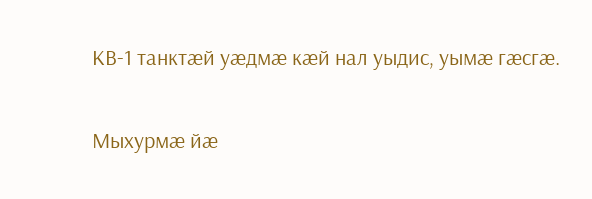КВ-1 танктæй уæдмæ кæй нал уыдис, уымæ гæсгæ.

Мыхурмæ йæ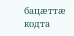бацæттæ кодта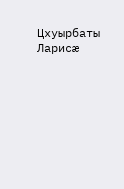Цхуырбаты Ларисæ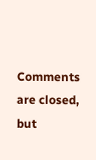Comments are closed, but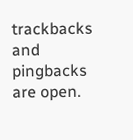trackbacks and pingbacks are open.